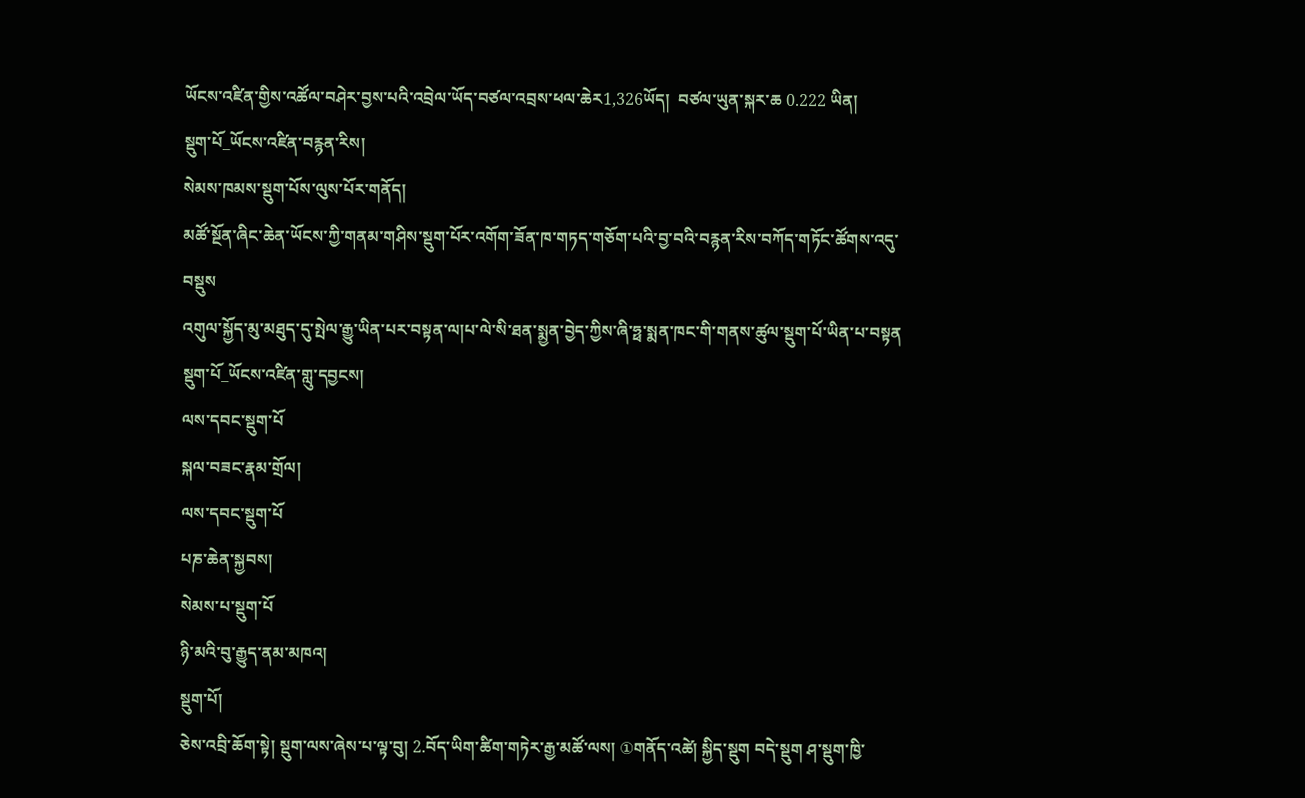ཡོངས་འཛིན་གྱིས་འཚོལ་བཤེར་བྱས་པའི་འབྲེལ་ཡོད་བཙལ་འབྲས་ཕལ་ཆེར1,326ཡོད།  བཙལ་ཡུན་སྐར་ཆ 0.222 ཡིན།
སྡུག་པོ_ཡོངས་འཛིན་བརྙན་རིས།
སེམས་ཁམས་སྡུག་པོས་ལུས་པོར་གནོད།
མཚོ་སྔོན་ཞིང་ཆེན་ཡོངས་ཀྱི་གནམ་གཤིས་སྡུག་པོར་འགོག་ཟོན་ཁ་གཏད་གཅོག་པའི་བྱ་བའི་བརྙན་རིས་བཀོད་གཏོང་ཚོགས་འདུ་བསྡུས
འགུལ་སྐྱོད་མུ་མཐུད་དུ་སྤེལ་རྒྱུ་ཡིན་པར་བསྟན་ལ།པ་ལེ་སི་ཐན་སྨྱན་བྱེད་ཀྱིས་ཞི་ཧྥ་སྨན་ཁང་གི་གནས་ཚུལ་སྡུག་པོ་ཡིན་པ་བསྟན
སྡུག་པོ_ཡོངས་འཛིན་གླུ་དབྱངས།
ལས་དབང་སྡུག་པོ
སྐལ་བཟང་རྣམ་གྲོལ།
ལས་དབང་སྡུག་པོ
པཎ་ཆེན་སྐྱབས།
སེམས་པ་སྡུག་པོ
ཉི་མའི་བུ་རྒྱུད་ནམ་མཁའ།
སྡུག་པོ།
ཅེས་འབྲི་ཆོག་སྟེ། སྡུག་ལས་ཞེས་པ་ལྟ་བུ། 2.བོད་ཡིག་ཚིག་གཏེར་རྒྱ་མཚོ་ལས། ①གནོད་འཚེ། སྐྱིད་སྡུག བདེ་སྡུག ཤ་སྡུག་ཁྱི་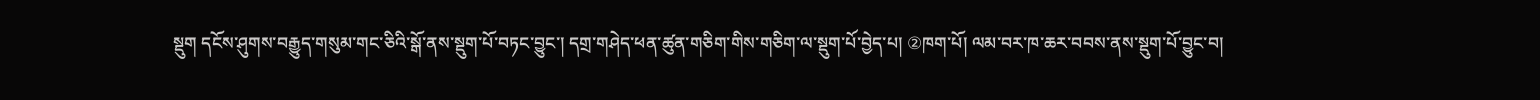སྡུག དངོས་ཤུགས་བརྒྱུད་གསུམ་གང་ཅིའི་སྒོ་ནས་སྡུག་པོ་བཏང་བྱུང་། དགྲ་གཤེད་ཕན་ཚུན་གཅིག་གིས་གཅིག་ལ་སྡུག་པོ་བྱེད་པ། ②ཁག་པོ། ལམ་བར་ཁ་ཆར་བབས་ནས་སྡུག་པོ་བྱུང་བ།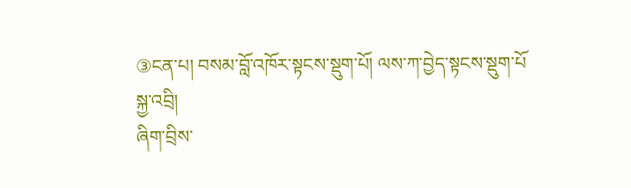③ངན་པ། བསམ་བློ་འཁོར་སྟངས་སྡུག་པོ། ལས་ཀ་བྱེད་སྟངས་སྡུག་པོ
སྐྱ་འབྲི།
ཞིག་བྲིས་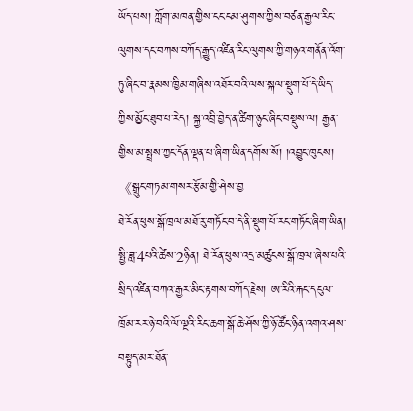ཡོད་པས། ཀློག་མཁན་གྱིས་ངང་ངམ་ཤུགས་ཀྱིས་བཙན་རྒྱལ་རིང་ལུགས་དང་བཀས་བཀོད་རྒྱུད་འཛིན་རིང་ལུགས་ཀྱི་གཉའ་གནོན་འོག་ཏུ་ཞིང་བ་རྣམས་ཁྱིམ་གཞིས་འཐོར་བའི་ལས་སྐལ་སྡུག་པོ་དེ་ཡིད་ཀྱིས་མྱོང་ཐུབ་པ་རེད། སྐྱ་འབྲི་བྱེད་ན་ཚིག་ཉུང་ཞིང་བསྡུས་ལ། རྒྱན་གྱིས་མ་སྤྲས་ཀྱང་དོན་ལྡན་པ་ཞིག་ཡིན་དགོས་སོ། །འབྱུང་ཁུངས། 《སྒྲུང་གཏམ་གསར་རྩོམ་གྱི་ཤེས་བྱ
ཐེ་རོན་ཕུས་སྒོ་ཁྲལ་མཐོ་རུ་གཏོང་བ་དེ་ནི་སྡུག་པོ་རང་གཏོང་ཞིག་ཡིན།
སྤྱི་ཟླ་4པའི་ཚེས་2ཉིན། ཐེ་རོན་ཕུས་འདྲ་མཚུངས་སྒོ་ཁྲལ་ཞེས་པའི་སྲིད་འཛིན་བཀའ་རྒྱར་མིང་རྟགས་བཀོད་རྗེས། ཨ་རིའི་རྐང་དངུལ་ཁྲོམ་རར་ཉེ་བའི་ལོ་ལྔའི་རིང་ཆག་སྒོ་ཆེ་ཤོས་ཀྱི་ཉོ་ཚོང་ཉིན་འགའ་ཤས་བསྟུད་མར་ཐོན་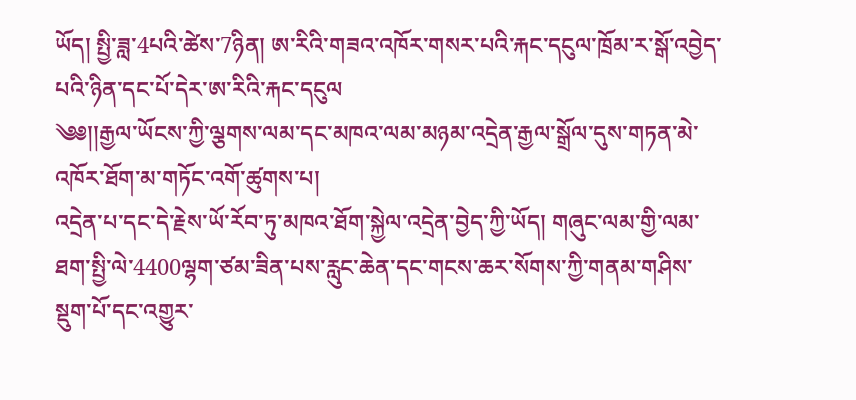ཡོད། སྤྱི་ཟླ་4པའི་ཚེས་7ཉིན། ཨ་རིའི་གཟའ་འཁོར་གསར་པའི་རྐང་དངུལ་ཁྲོམ་ར་སྒོ་འབྱེད་པའི་ཉིན་དང་པོ་དེར་ཨ་རིའི་རྐང་དངུལ
༄༅།།རྒྱལ་ཡོངས་ཀྱི་ལྕགས་ལམ་དང་མཁའ་ལམ་མཉམ་འདྲེན་རྒྱལ་སྒྲོལ་དུས་གཏན་མེ་འཁོར་ཐོག་མ་གཏོང་འགོ་ཚུགས་པ།
འདྲེན་པ་དང་དེ་རྗེས་ཡོ་རོབ་ཏུ་མཁའ་ཐོག་སྐྱེལ་འདྲེན་བྱེད་ཀྱི་ཡོད། གཞུང་ལམ་གྱི་ལམ་ཐག་སྤྱི་ལེ་4400ལྷག་ཙམ་ཟིན་པས་རླུང་ཆེན་དང་གངས་ཆར་སོགས་ཀྱི་གནམ་གཤིས་སྡུག་པོ་དང་འགྱུར་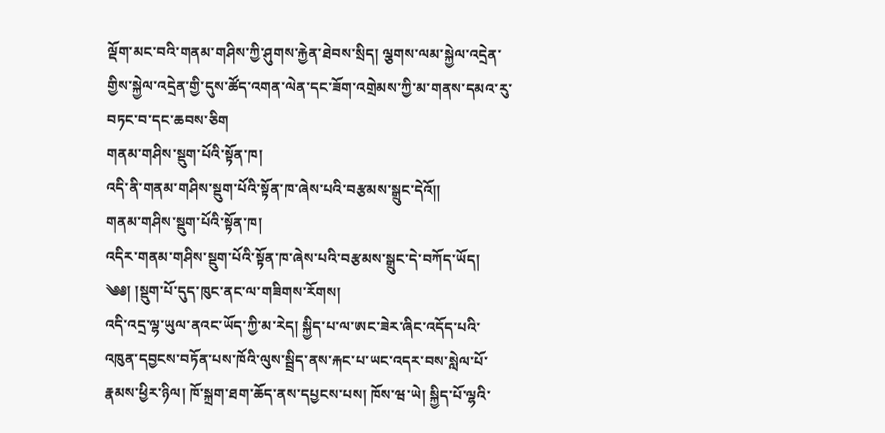ལྡོག་མང་བའི་གནམ་གཤིས་ཀྱི་ཤུགས་རྐྱེན་ཐེབས་སྲིད། ལྕགས་ལམ་སྐྱེལ་འདྲེན་གྱིས་སྐྱེལ་འདྲེན་གྱི་དུས་ཚོད་འགན་ལེན་དང་ཟོག་འགྲེམས་ཀྱི་མ་གནས་དམའ་རུ་བཏང་བ་དང་ཆབས་ཅིག
གནམ་གཤིས་སྡུག་པོའི་སྟོན་ཁ།
འདི་ནི་གནམ་གཤིས་སྡུག་པོའི་སྟོན་ཁ་ཞེས་པའི་བརྩམས་སྒྲུང་དེའོ༎
གནམ་གཤིས་སྡུག་པོའི་སྟོན་ཁ།
འདིར་གནམ་གཤིས་སྡུག་པོའི་སྟོན་ཁ་ཞེས་པའི་བརྩམས་སྒྲུང་དེ་བཀོད་ཡོད།
༄༅། །སྡུག་པོ་དུད་ཁུང་ནང་ལ་གཟིགས་རོགས།
འདི་འདྲ་ལྷ་ཡུལ་ནའང་ཡོད་ཀྱི་མ་རེད། སྐྱིད་པ་ལ་ཨང་ཟེར་ཞིང་འདོད་པའི་འཁུན་དབྱངས་བཏོན་པས་ཁོའི་ལུས་སྦྲིད་ནས་རྐང་པ་ཡང་འདར་བས་སླེལ་པོ་རྣམས་ཕྱིར་ཉིལ། ཁོ་སྐྲག་ཐག་ཆོད་ནས་དཔྱངས་པས། ཁོས་ཝ་ཡེ། སྐྱིད་པོ་ལྷའི་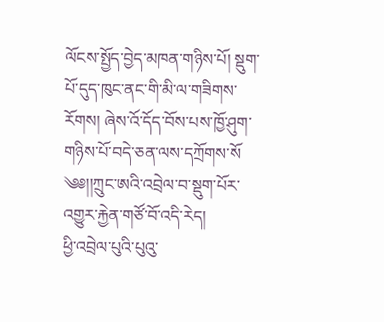ལོངས་སྤྱོད་བྱེད་མཁན་གཉིས་པོ། སྡུག་པོ་དུད་ཁུང་ནང་གི་མི་ལ་གཟིགས་རོགས། ཞེས་འོ་དོད་བོས་པས་ཁྱོ་ཤུག་གཉིས་པོ་བདེ་ཅན་ལས་དཀྲོགས་སོ
༄༅།།ཀྲུང་ཨའི་འབྲེལ་བ་སྡུག་པོར་འགྱུར་རྐྱེན་གཙོ་བོ་འདི་རེད།
ཕྱི་འབྲེལ་པུའི་པུའུ་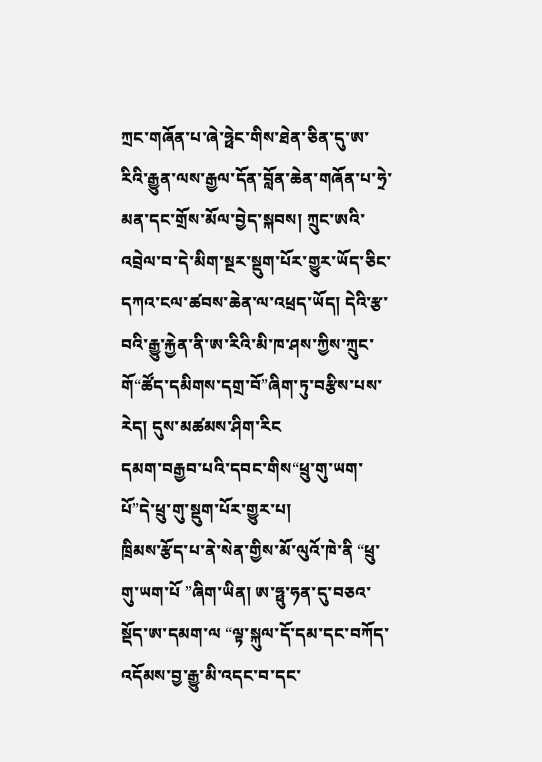ཀྲང་གཞོན་པ་ཞེ་ཧྥེང་གིས་ཐེན་ཅིན་དུ་ཨ་རིའི་རྒྱུན་ལས་རྒྱལ་དོན་བློན་ཆེན་གཞོན་པ་ཧྲེ་མན་དང་གྲོས་མོལ་བྱེད་སྐབས། ཀྲུང་ཨའི་འབྲེལ་བ་དེ་མིག་སྔར་སྡུག་པོར་གྱུར་ཡོད་ཅིང་དཀའ་ངལ་ཚབས་ཆེན་ལ་འཕྲད་ཡོད། དེའི་རྩ་བའི་རྒྱུ་རྐྱེན་ནི་ཨ་རིའི་མི་ཁ་ཤས་ཀྱིས་ཀྲུང་གོ“ཚོད་དམིགས་དགྲ་བོ”ཞིག་ཏུ་བརྩིས་པས་རེད། དུས་མཚམས་ཤིག་རིང
དམག་བརྒྱབ་པའི་དབང་གིས“ཕྲུ་གུ་ཡག་པོ”དེ་ཕྲུ་གུ་སྡུག་པོར་གྱུར་པ།
ཁྲིམས་རྩོད་པ་ནེ་སེན་གྱིས་མོ་ལུའོ་ཁེ་ནི “ཕྲུ་གུ་ཡག་པོ ”ཞིག་ཡིན། ཨ་ཧྥུ་ཧན་དུ་བཅའ་སྡོད་ཨ་དམག་ལ “ལྟ་སྐུལ་དོ་དམ་དང་བཀོད་འདོམས་བྱ་རྒྱུ་མི་འདང་བ་དང་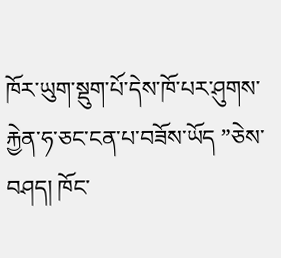ཁོར་ཡུག་སྡུག་པོ་དེས་ཁོ་པར་ཤུགས་རྐྱེན་ཧ་ཅང་ངན་པ་བཟོས་ཡོད ”ཅེས་བཤད། ཁོང་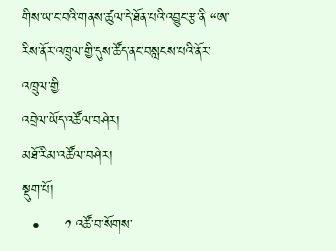གིས་ཡ་ང་བའི་གནས་ཚུལ་དེ་ཐོན་པའི་འབྱུང་རྩ་ནི “ཨ་རིས་ནོར་འཁྲུལ་གྱི་དུས་ཚོད་ནང་བསླངས་པའི་ནོར་འཁྲུལ་གྱི
འབྲེལ་ཡོད་འཚོལ་བཤེར།
མཐོ་རིམ་འཚོལ་བཤེར།
སྡུག་པོ།
  •     ༡ འཚོ་བ་སོགས་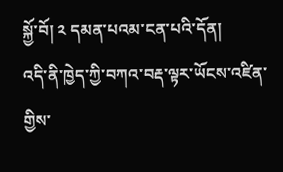སྐྱོ་བོ། ༢ དམན་པའམ་ངན་པའི་དོན།
འདི་ནི་ཁྱེད་ཀྱི་བཀའ་བརྡ་ལྟར་ཡོངས་འཛིན་གྱིས་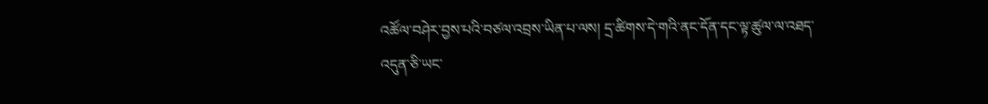འཚོལ་བཤེར་བྱས་པའི་བཙལ་འབྲས་ཡིན་པ་ལས། དྲ་ཚིགས་དེ་གའི་ནང་དོན་དང་ལྟ་ཚུལ་ལ་འཐད་འདུན་ཅི་ཡང་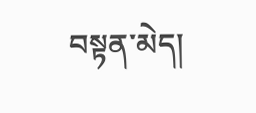བསྟན་མེད།